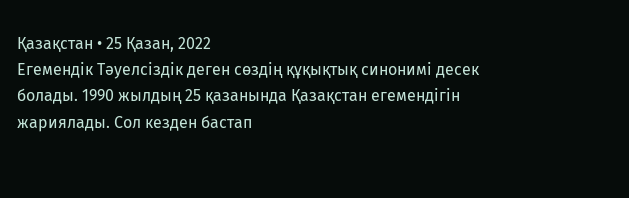Қазақстан • 25 Қазан, 2022
Егемендік Тәуелсіздік деген сөздің құқықтық синонимі десек болады. 1990 жылдың 25 қазанында Қазақстан егемендігін жариялады. Сол кезден бастап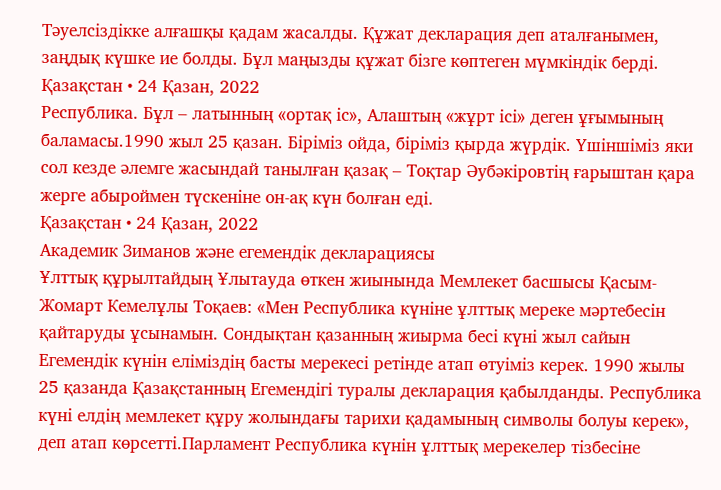Тәуелсіздікке алғашқы қадам жасалды. Құжат декларация деп аталғанымен, заңдық күшке ие болды. Бұл маңызды құжат бізге көптеген мүмкіндік берді.
Қазақстан • 24 Қазан, 2022
Республика. Бұл – латынның «ортақ іс», Алаштың «жұрт ісі» деген ұғымының баламасы.1990 жыл 25 қазан. Біріміз ойда, біріміз қырда жүрдік. Үшіншіміз яки сол кезде әлемге жасындай танылған қазақ – Тоқтар Әубәкіровтің ғарыштан қара жерге абыроймен түскеніне он-ақ күн болған еді.
Қазақстан • 24 Қазан, 2022
Академик Зиманов және егемендік декларациясы
Ұлттық құрылтайдың Ұлытауда өткен жиынында Мемлекет басшысы Қасым-Жомарт Кемелұлы Тоқаев: «Мен Республика күніне ұлттық мереке мәртебесін қайтаруды ұсынамын. Сондықтан қазанның жиырма бесі күні жыл сайын Егемендік күнін еліміздің басты мерекесі ретінде атап өтуіміз керек. 1990 жылы 25 қазанда Қазақстанның Егемендігі туралы декларация қабылданды. Республика күні елдің мемлекет құру жолындағы тарихи қадамының символы болуы керек», деп атап көрсетті.Парламент Республика күнін ұлттық мерекелер тізбесіне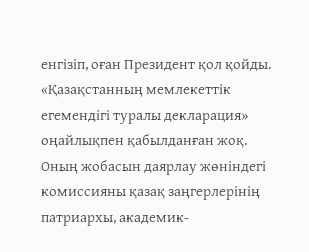енгізіп, оған Президент қол қойды. «Қазақстанның мемлекеттік егемендігі туралы декларация» оңайлықпен қабылданған жоқ. Оның жобасын даярлау жөніндегі комиссияны қазақ заңгерлерінің патриархы, академик-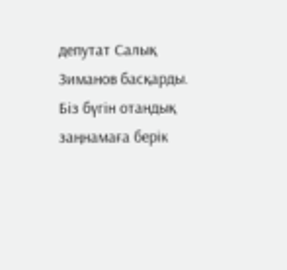депутат Салық Зиманов басқарды. Біз бүгін отандық заңнамаға берік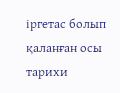іргетас болып қаланған осы тарихи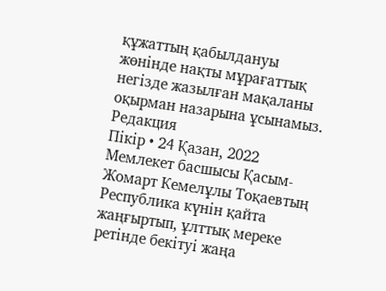құжаттың қабылдануы жөнінде нақты мұрағаттық негізде жазылған мақаланы оқырман назарына ұсынамыз. Редакция
Пікір • 24 Қазан, 2022
Мемлекет басшысы Қасым-Жомарт Кемелұлы Тоқаевтың Республика күнін қайта жаңғыртып, ұлттық мереке ретінде бекітуі жаңа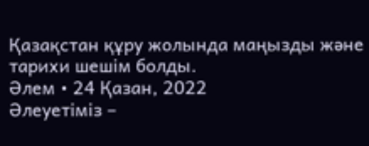Қазақстан құру жолында маңызды және тарихи шешім болды.
Әлем • 24 Қазан, 2022
Әлеуетіміз –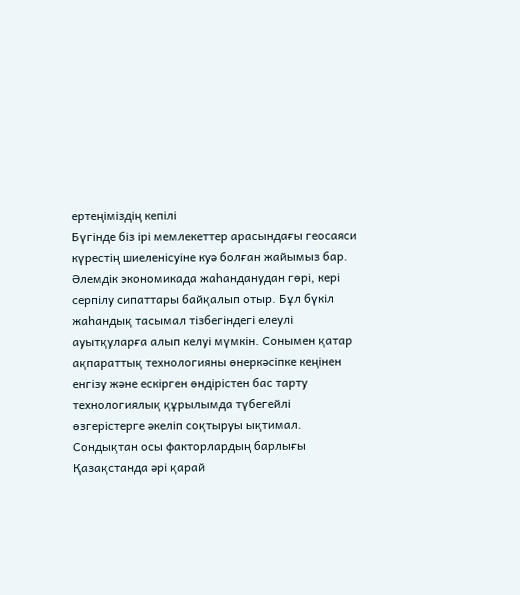ертеңіміздің кепілі
Бүгінде біз ірі мемлекеттер арасындағы геосаяси күрестің шиеленісуіне куә болған жайымыз бар. Әлемдік экономикада жаһанданудан гөрі, кері серпілу сипаттары байқалып отыр. Бұл бүкіл жаһандық тасымал тізбегіндегі елеулі ауытқуларға алып келуі мүмкін. Сонымен қатар ақпараттық технологияны өнеркәсіпке кеңінен енгізу және ескірген өндірістен бас тарту технологиялық құрылымда түбегейлі өзгерістерге әкеліп соқтыруы ықтимал. Сондықтан осы факторлардың барлығы Қазақстанда әрі қарай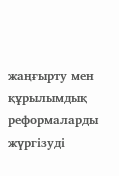жаңғырту мен құрылымдық реформаларды жүргізуді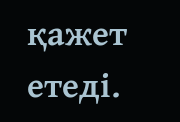қажет етеді.